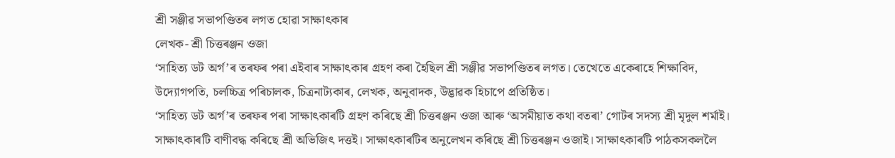শ্ৰী সঞ্জীৱ সভাপণ্ডিতৰ লগত হোৱা সাক্ষাৎকাৰ
লেখক- শ্ৰী চিত্তৰঞ্জন ওজা
‘সাহিত্য ডট অৰ্গ’ৰ তৰফৰ পৰা এইবাৰ সাক্ষাৎকাৰ গ্ৰহণ কৰা হৈছিল শ্ৰী সঞ্জীৱ সভাপণ্ডিতৰ লগত। তেখেতে একেৰাহে শিক্ষাবিদ, উদ্যোগপতি, চলচ্চিত্ৰ পৰিচালক, চিত্ৰনাট্যকাৰ, লেখক, অনুবাদক, উদ্ভাৱক হিচাপে প্ৰতিষ্ঠিত।
‘সাহিত্য ডট অৰ্গ’ৰ তৰফৰ পৰা সাক্ষাৎকাৰটি গ্ৰহণ কৰিছে শ্ৰী চিত্তৰঞ্জন ওজা আৰু ‘অসমীয়াত কথা বতৰা’ গোটৰ সদস্য শ্ৰী মৃদুল শৰ্মাই। সাক্ষাৎকাৰটি বাণীবদ্ধ কৰিছে শ্ৰী অভিজিৎ দত্তই। সাক্ষাৎকাৰটিৰ অনুলেখন কৰিছে শ্ৰী চিত্তৰঞ্জন ওজাই। সাক্ষাৎকাৰটি পাঠকসকললৈ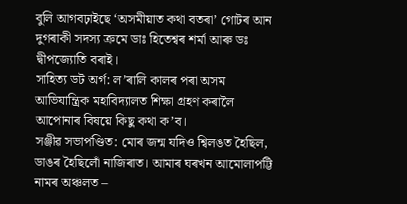বুলি আগবঢ়াইছে ‘অসমীয়াত কথা বতৰা’ গোটৰ আন দুগৰাকী সদস্য ক্ৰমে ডাঃ হিতেশ্বৰ শৰ্মা আৰু ডঃ দ্বীপজ্যোতি বৰাই।
সাহিত্য ডট অৰ্গ: ল’ৰালি কালৰ পৰা অসম আভিযান্ত্ৰিক মহাবিদ্যালত শিক্ষা গ্ৰহণ কৰালৈ আপোনাৰ বিষয়ে কিছু কথা ক’ব।
সঞ্জীৱ সভাপণ্ডিত: মোৰ জন্ম যদিও শ্বিলঙত হৈছিল, ডাঙৰ হৈছিলোঁ নাজিৰাত। আমাৰ ঘৰখন আমোলাপট্টি নামৰ অঞ্চলত –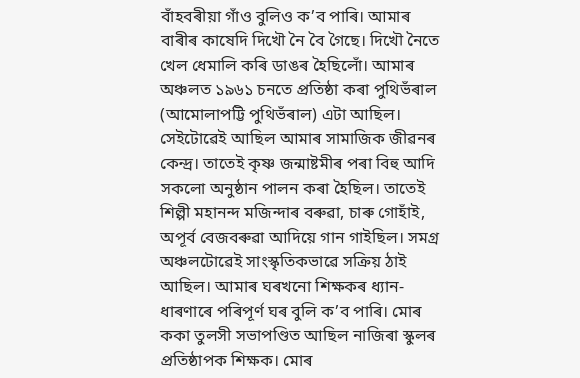বাঁহবৰীয়া গাঁও বুলিও ক’ব পাৰি। আমাৰ বাৰীৰ কাষেদি দিখৌ নৈ বৈ গৈছে। দিখৌ নৈতে খেল ধেমালি কৰি ডাঙৰ হৈছিলোঁ। আমাৰ অঞ্চলত ১৯৬১ চনতে প্ৰতিষ্ঠা কৰা পুথিভঁৰাল (আমোলাপট্টি পুথিভঁৰাল) এটা আছিল। সেইটোৱেই আছিল আমাৰ সামাজিক জীৱনৰ কেন্দ্ৰ। তাতেই কৃষ্ণ জন্মাষ্টমীৰ পৰা বিহু আদি সকলো অনুষ্ঠান পালন কৰা হৈছিল। তাতেই শিল্পী মহানন্দ মজিন্দাৰ বৰুৱা, চাৰু গোহাঁই, অপূৰ্ব বেজবৰুৱা আদিয়ে গান গাইছিল। সমগ্ৰ অঞ্চলটোৱেই সাংস্কৃতিকভাৱে সক্ৰিয় ঠাই আছিল। আমাৰ ঘৰখনো শিক্ষকৰ ধ্যান-ধাৰণাৰে পৰিপূৰ্ণ ঘৰ বুলি ক’ব পাৰি। মোৰ ককা তুলসী সভাপণ্ডিত আছিল নাজিৰা স্কুলৰ প্ৰতিষ্ঠাপক শিক্ষক। মোৰ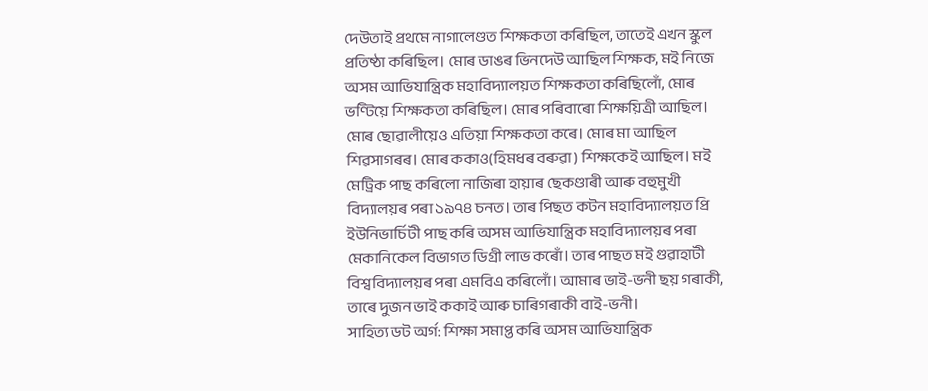দেউতাই প্ৰথমে নাগালেণ্ডত শিক্ষকতা কৰিছিল, তাতেই এখন স্কুল প্ৰতিষ্ঠা কৰিছিল। মোৰ ডাঙৰ ভিনদেউ আছিল শিক্ষক, মই নিজে অসম আভিযান্ত্ৰিক মহাবিদ্যালয়ত শিক্ষকতা কৰিছিলোঁ, মোৰ ভণ্টিয়ে শিক্ষকতা কৰিছিল। মোৰ পৰিবাৰো শিক্ষয়িত্ৰী আছিল। মোৰ ছোৱালীয়েও এতিয়া শিক্ষকতা কৰে। মোৰ মা আছিল শিৱসাগৰৰ। মোৰ ককাও(হিমধৰ বৰুৱা) শিক্ষকেই আছিল। মই মেট্ৰিক পাছ কৰিলো নাজিৰা হায়াৰ ছেকণ্ডাৰী আৰু বহুমুখী বিদ্যালয়ৰ পৰা ১৯৭৪ চনত। তাৰ পিছত কটন মহাবিদ্যালয়ত প্ৰি ইউনিভাৰ্চিটী পাছ কৰি অসম আভিযান্ত্ৰিক মহাবিদ্যালয়ৰ পৰা মেকানিকেল বিভাগত ডিগ্ৰী লাভ কৰোঁ। তাৰ পাছত মই গুৱাহাটী বিশ্ববিদ্যালয়ৰ পৰা এমবিএ কৰিলোঁ। আমাৰ ভাই-ভনী ছয় গৰাকী, তাৰে দুজন ভাই ককাই আৰু চাৰিগৰাকী বাই-ভনী।
সাহিত্য ডট অৰ্গ: শিক্ষা সমাপ্ত কৰি অসম আভিযান্ত্ৰিক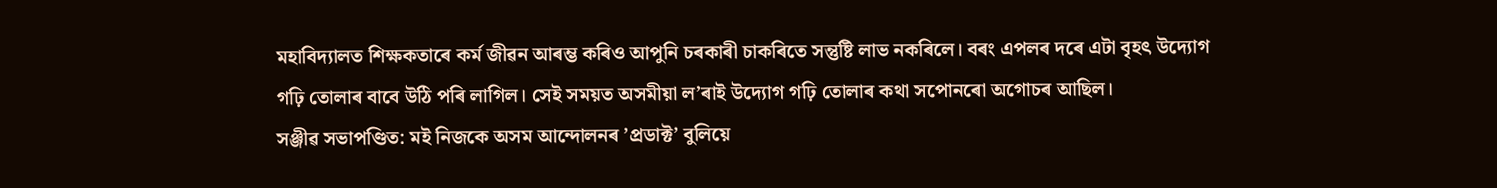মহাবিদ্যালত শিক্ষকতাৰে কৰ্ম জীৱন আৰম্ভ কৰিও আপুনি চৰকাৰী চাকৰিতে সন্তুষ্টি লাভ নকৰিলে। বৰং এপলৰ দৰে এটা বৃহৎ উদ্যোগ গঢ়ি তোলাৰ বাবে উঠি পৰি লাগিল। সেই সময়ত অসমীয়া ল’ৰাই উদ্যোগ গঢ়ি তোলাৰ কথা সপোনৰো অগোচৰ আছিল।
সঞ্জীৱ সভাপণ্ডিত: মই নিজকে অসম আন্দোলনৰ ’প্ৰডাক্ট’ বুলিয়ে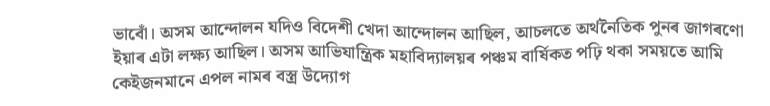ভাবোঁ। অসম আন্দোলন যদিও বিদেশী খেদা আন্দোলন আছিল, আচলতে অৰ্থনৈতিক পুনৰ জাগৰণো ইয়াৰ এটা লক্ষ্য আছিল। অসম আভিযান্ত্ৰিক মহাবিদ্যালয়ৰ পঞ্চম বাৰ্ষিকত পঢ়ি থকা সময়তে আমি কেইজনমানে এপল নামৰ বস্ত্ৰ উদ্যোগ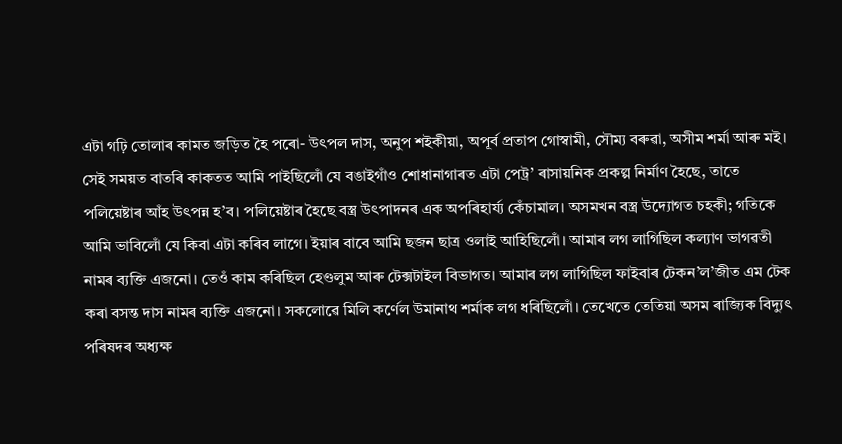এটা গঢ়ি তোলাৰ কামত জড়িত হৈ পৰো- উৎপল দাস, অনুপ শইকীয়া, অপূৰ্ব প্ৰতাপ গোস্বামী, সৌম্য বৰুৱা, অসীম শৰ্মা আৰু মই। সেই সময়ত বাতৰি কাকতত আমি পাইছিলোঁ যে বঙাইগাঁও শোধানাগাৰত এটা পেট্ৰ’ ৰাসায়নিক প্ৰকল্প নিৰ্মাণ হৈছে, তাতে পলিয়েষ্টাৰ আঁহ উৎপন্ন হ’ব। পলিয়েষ্টাৰ হৈছে বস্ত্ৰ উৎপাদনৰ এক অপৰিহাৰ্য্য কেঁচামাল। অসমখন বস্ত্ৰ উদ্যোগত চহকী; গতিকে আমি ভাবিলোঁ যে কিবা এটা কৰিব লাগে। ইয়াৰ বাবে আমি ছজন ছাত্ৰ ওলাই আহিছিলোঁ। আমাৰ লগ লাগিছিল কল্যাণ ভাগৱতী নামৰ ব্যক্তি এজনো। তেওঁ কাম কৰিছিল হেণ্ডলুম আৰু টেক্সটাইল বিভাগত। আমাৰ লগ লাগিছিল ফাইবাৰ টেকন’ল’জীত এম টেক কৰা বসন্ত দাস নামৰ ব্যক্তি এজনো। সকলোৱে মিলি কৰ্ণেল উমানাথ শৰ্মাক লগ ধৰিছিলোঁ। তেখেতে তেতিয়া অসম ৰাজ্যিক বিদ্যুৎ পৰিষদৰ অধ্যক্ষ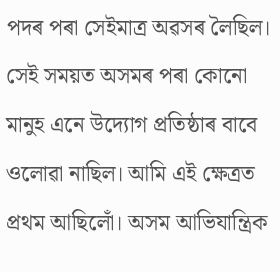পদৰ পৰা সেইমাত্ৰ অৱসৰ লৈছিল। সেই সময়ত অসমৰ পৰা কোনো মানুহ এনে উদ্যোগ প্ৰতিষ্ঠাৰ বাবে ওলোৱা নাছিল। আমি এই ক্ষেত্ৰত প্ৰথম আছিলোঁ। অসম আভিযান্ত্ৰিক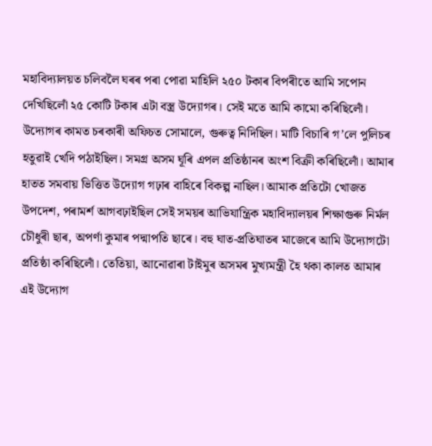মহাবিদ্যালয়ত চলিবলৈ ঘৰৰ পৰা পোৱা মাহিলি ২৫০ টকাৰ বিপৰীতে আমি সপোন দেখিছিলোঁ ২৫ কোটি টকাৰ এটা বস্ত্ৰ উদ্যোগৰ। সেই মতে আমি কামো কৰিছিলোঁ। উদ্যোগৰ কামত চৰকাৰী অফিচত সোমালে, গুৰুত্ব নিদিছিল। মাটি বিচাৰি গ’লে পুলিচৰ হতুৱাই খেদি পঠাইছিল। সমগ্ৰ অসম ঘূৰি এপল প্ৰতিষ্ঠানৰ অংশ বিক্ৰী কৰিছিলোঁ। আমাৰ হাতত সমবায় ভিত্তিত উদ্যোগ গঢ়াৰ বাহিৰে বিকল্প নাছিল। আমাক প্ৰতিটো খোজত উপদেশ, পৰামৰ্শ আগবঢ়াইছিল সেই সময়ৰ আভিযান্ত্ৰিক মহাবিদ্যালয়ৰ শিক্ষাগুৰু নিৰ্মল চৌধুৰী ছাৰ, অপৰ্ণা কুমাৰ পদ্মাপতি ছাৰে। বহু ঘাত-প্ৰতিঘাতৰ মাজেৰে আমি উদ্যোগটো প্ৰতিষ্ঠা কৰিছিলোঁ। তেতিয়া, আনোৱাৰা টাইমুৰ অসমৰ মুখ্যমন্ত্ৰী হৈ থকা কালত আমাৰ এই উদ্যোগ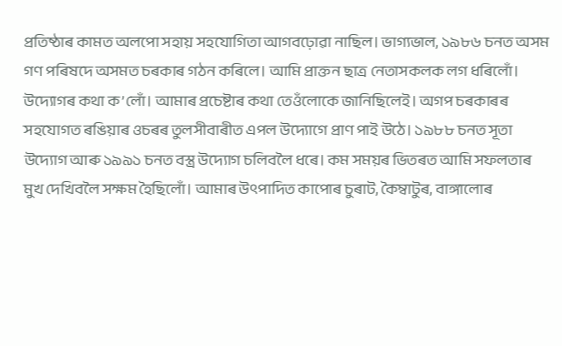প্ৰতিষ্ঠাৰ কামত অলপো সহায় সহযোগিতা আগবঢ়োৱা নাছিল। ভাগ্যভাল, ১৯৮৬ চনত অসম গণ পৰিষদে অসমত চৰকাৰ গঠন কৰিলে। আমি প্ৰাক্তন ছাত্ৰ নেতাসকলক লগ ধৰিলোঁ। উদ্যোগৰ কথা ক’লোঁ। আমাৰ প্ৰচেষ্টাৰ কথা তেওঁলোকে জানিছিলেই। অগপ চৰকাৰৰ সহযোগত ৰঙিয়াৰ ওচৰৰ তুলসীবাৰীত এপল উদ্যোগে প্ৰাণ পাই উঠে। ১৯৮৮ চনত সূতা উদ্যোগ আৰু ১৯৯১ চনত বস্ত্ৰ উদ্যোগ চলিবলৈ ধৰে। কম সময়ৰ ভিতৰত আমি সফলতাৰ মুখ দেখিবলৈ সক্ষম হৈছিলোঁ। আমাৰ উৎপাদিত কাপোৰ চুৰাট, কৈম্বাটুৰ, বাঙ্গালোৰ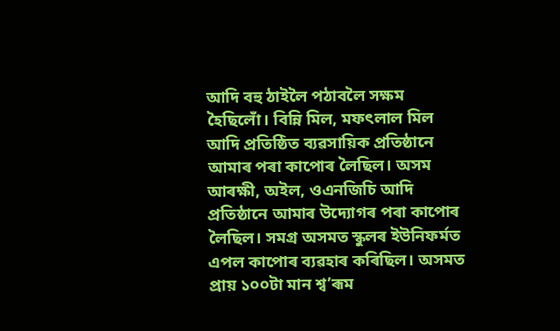আদি বহু ঠাইলৈ পঠাবলৈ সক্ষম হৈছিলোঁ। বিন্নি মিল, মফৎলাল মিল আদি প্ৰতিষ্ঠিত ব্যৱসায়িক প্ৰতিষ্ঠানে আমাৰ পৰা কাপোৰ লৈছিল। অসম আৰক্ষী, অইল, ওএনজিচি আদি প্ৰতিষ্ঠানে আমাৰ উদ্যোগৰ পৰা কাপোৰ লৈছিল। সমগ্ৰ অসমত স্কুলৰ ইউনিফৰ্মত এপল কাপোৰ ব্যৱহাৰ কৰিছিল। অসমত প্ৰায় ১০০টা মান শ্ব’ৰূম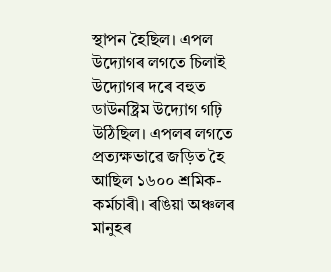স্থাপন হৈছিল। এপল উদ্যোগৰ লগতে চিলাই উদ্যোগৰ দৰে বহুত ডাউনষ্ট্ৰিম উদ্যোগ গঢ়ি উঠিছিল। এপলৰ লগতে প্ৰত্যক্ষভাৱে জড়িত হৈ আছিল ১৬০০ শ্ৰমিক-কৰ্মচাৰী। ৰঙিয়া অঞ্চলৰ মানুহৰ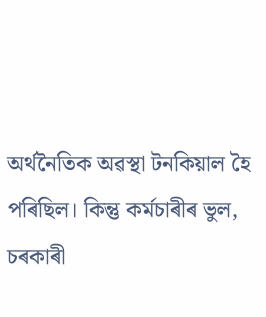অৰ্থনৈতিক অৱস্থা টনকিয়াল হৈ পৰিছিল। কিন্তু কৰ্মচাৰীৰ ভুল, চৰকাৰী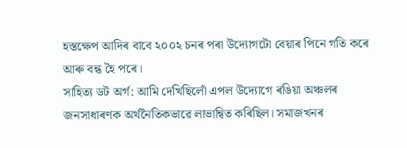হস্তক্ষেপ আদিৰ বাবে ২০০২ চনৰ পৰা উদ্যোগটো বেয়াৰ পিনে গতি কৰে আৰু বন্ধ হৈ পৰে।
সাহিত্য ডট অৰ্গ: আমি দেখিছিলোঁ এপল উদ্যোগে ৰঙিয়া অঞ্চলৰ জনসাধাৰণক অৰ্থনৈতিকভাৱে লাভান্বিত কৰিছিল। সমাজখনৰ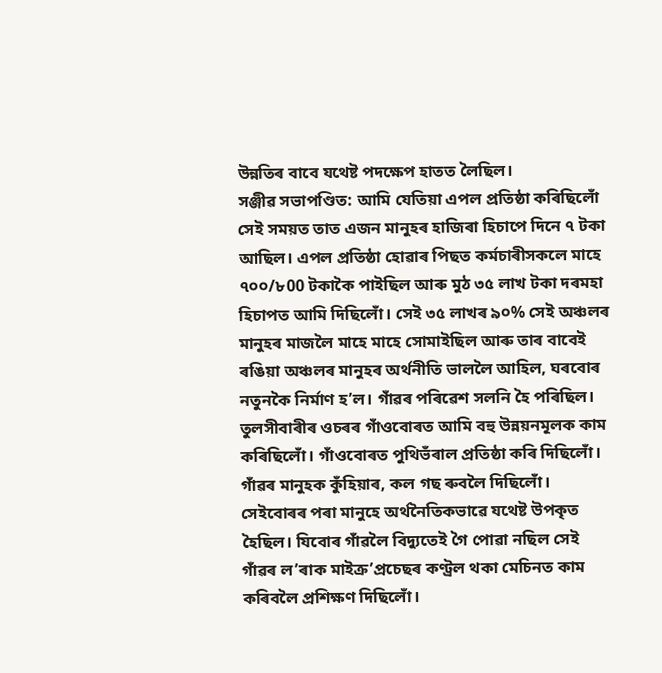উন্নতিৰ বাবে যথেষ্ট পদক্ষেপ হাতত লৈছিল।
সঞ্জীৱ সভাপণ্ডিত: আমি যেতিয়া এপল প্ৰতিষ্ঠা কৰিছিলোঁ সেই সময়ত তাত এজন মানুহৰ হাজিৰা হিচাপে দিনে ৭ টকা আছিল। এপল প্ৰতিষ্ঠা হোৱাৰ পিছত কৰ্মচাৰীসকলে মাহে ৭০০/৮00 টকাকৈ পাইছিল আৰু মুঠ ৩৫ লাখ টকা দৰমহা হিচাপত আমি দিছিলোঁ। সেই ৩৫ লাখৰ ৯০% সেই অঞ্চলৰ মানুহৰ মাজলৈ মাহে মাহে সোমাইছিল আৰু তাৰ বাবেই ৰঙিয়া অঞ্চলৰ মানুহৰ অৰ্থনীতি ভাললৈ আহিল, ঘৰবোৰ নতুনকৈ নিৰ্মাণ হ’ল। গাঁৱৰ পৰিৱেশ সলনি হৈ পৰিছিল। তুলসীবাৰীৰ ওচৰৰ গাঁওবোৰত আমি বহু উন্নয়নমূলক কাম কৰিছিলোঁ। গাঁওবোৰত পুথিভঁৰাল প্ৰতিষ্ঠা কৰি দিছিলোঁ। গাঁৱৰ মানুহক কুঁহিয়াৰ, কল গছ ৰুবলৈ দিছিলোঁ। সেইবোৰৰ পৰা মানুহে অৰ্থনৈতিকভাৱে যথেষ্ট উপকৃত হৈছিল। যিবোৰ গাঁৱলৈ বিদ্যুতেই গৈ পোৱা নছিল সেই গাঁৱৰ ল’ৰাক মাইক্ৰ’প্ৰচেছৰ কণ্ট্ৰল থকা মেচিনত কাম কৰিবলৈ প্ৰশিক্ষণ দিছিলোঁ।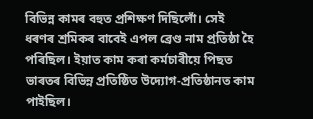বিভিন্ন কামৰ বহুত প্ৰশিক্ষণ দিছিলোঁ। সেই ধৰণৰ শ্ৰমিকৰ বাবেই এপল ব্ৰেণ্ড নাম প্ৰতিষ্ঠা হৈ পৰিছিল। ইয়াত কাম কৰা কৰ্মচাৰীয়ে পিছত ভাৰতৰ বিভিন্ন প্ৰতিষ্ঠিত উদ্যোগ-প্ৰতিষ্ঠানত কাম পাইছিল।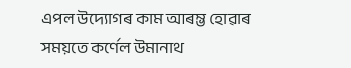এপল উদ্যোগৰ কাম আৰম্ভ হোৱাৰ সময়তে কৰ্ণেল উমানাথ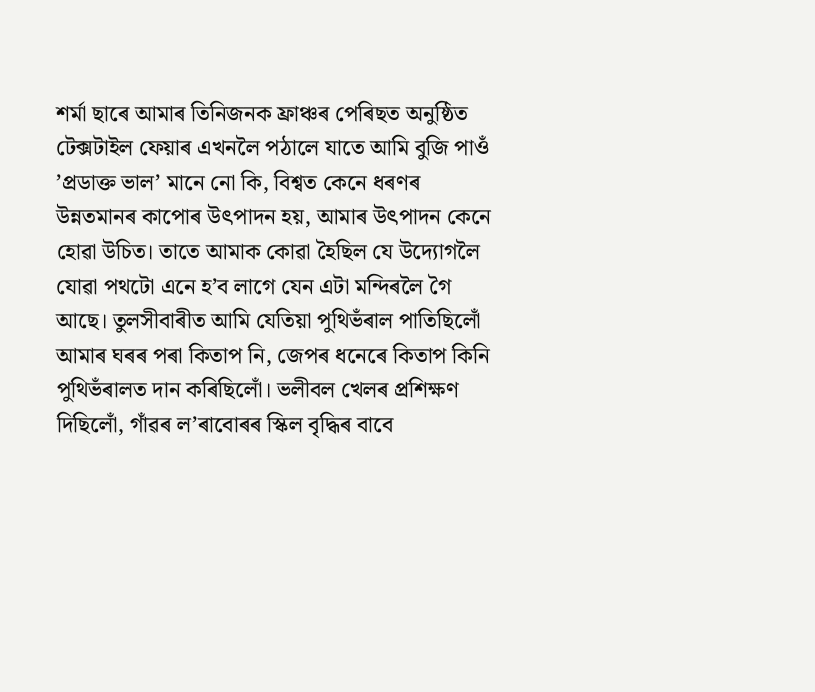শৰ্মা ছাৰে আমাৰ তিনিজনক ফ্ৰাঞ্চৰ পেৰিছত অনুষ্ঠিত টেক্সটাইল ফেয়াৰ এখনলৈ পঠালে যাতে আমি বুজি পাওঁ ’প্ৰডাক্ত ভাল’ মানে নো কি, বিশ্বত কেনে ধৰণৰ উন্নতমানৰ কাপোৰ উৎপাদন হয়, আমাৰ উৎপাদন কেনে হোৱা উচিত। তাতে আমাক কোৱা হৈছিল যে উদ্যোগলৈ যোৱা পথটো এনে হ’ব লাগে যেন এটা মন্দিৰলৈ গৈ আছে। তুলসীবাৰীত আমি যেতিয়া পুথিভঁৰাল পাতিছিলোঁ আমাৰ ঘৰৰ পৰা কিতাপ নি, জেপৰ ধনেৰে কিতাপ কিনি পুথিভঁৰালত দান কৰিছিলোঁ। ভলীবল খেলৰ প্ৰশিক্ষণ দিছিলোঁ, গাঁৱৰ ল’ৰাবোৰৰ স্কিল বৃদ্ধিৰ বাবে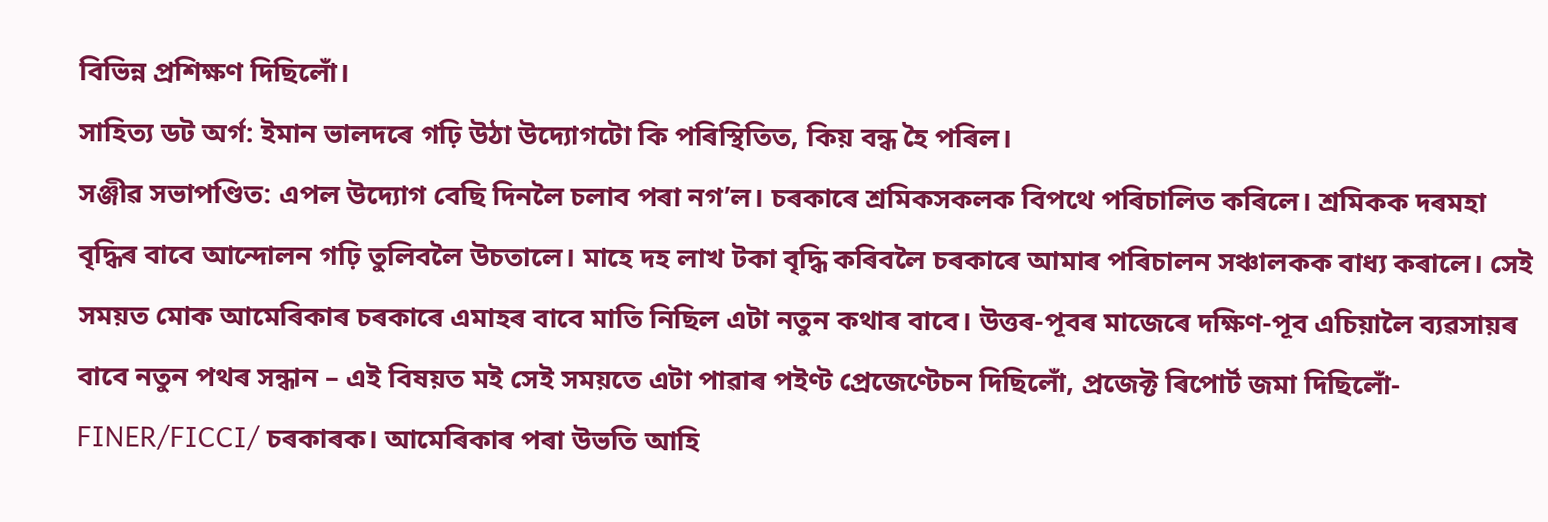বিভিন্ন প্ৰশিক্ষণ দিছিলোঁ।
সাহিত্য ডট অৰ্গ: ইমান ভালদৰে গঢ়ি উঠা উদ্যোগটো কি পৰিস্থিতিত, কিয় বন্ধ হৈ পৰিল।
সঞ্জীৱ সভাপণ্ডিত: এপল উদ্যোগ বেছি দিনলৈ চলাব পৰা নগ’ল। চৰকাৰে শ্ৰমিকসকলক বিপথে পৰিচালিত কৰিলে। শ্ৰমিকক দৰমহা বৃদ্ধিৰ বাবে আন্দোলন গঢ়ি তুলিবলৈ উচতালে। মাহে দহ লাখ টকা বৃদ্ধি কৰিবলৈ চৰকাৰে আমাৰ পৰিচালন সঞ্চালকক বাধ্য কৰালে। সেই সময়ত মোক আমেৰিকাৰ চৰকাৰে এমাহৰ বাবে মাতি নিছিল এটা নতুন কথাৰ বাবে। উত্তৰ-পূবৰ মাজেৰে দক্ষিণ-পূব এচিয়ালৈ ব্যৱসায়ৰ বাবে নতুন পথৰ সন্ধান – এই বিষয়ত মই সেই সময়তে এটা পাৱাৰ পইণ্ট প্ৰেজেণ্টেচন দিছিলোঁ, প্ৰজেক্ট ৰিপোৰ্ট জমা দিছিলোঁ- FINER/FICCI/ চৰকাৰক। আমেৰিকাৰ পৰা উভতি আহি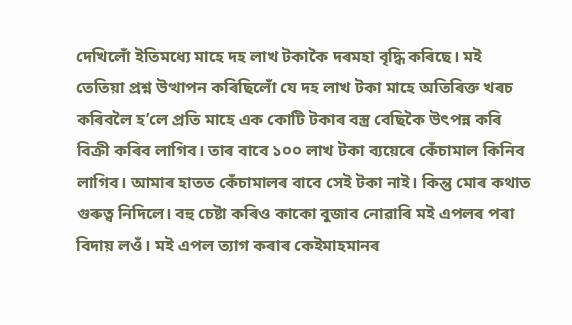দেখিলোঁ ইতিমধ্যে মাহে দহ লাখ টকাকৈ দৰমহা বৃদ্ধি কৰিছে। মই তেতিয়া প্ৰশ্ন উত্থাপন কৰিছিলোঁ যে দহ লাখ টকা মাহে অতিৰিক্ত খৰচ কৰিবলৈ হ’লে প্ৰতি মাহে এক কোটি টকাৰ বস্ত্ৰ বেছিকৈ উৎপন্ন কৰি বিক্ৰী কৰিব লাগিব। তাৰ বাবে ১০০ লাখ টকা ব্যয়েৰে কেঁচামাল কিনিব লাগিব। আমাৰ হাতত কেঁচামালৰ বাবে সেই টকা নাই। কিন্তু মোৰ কথাত গুৰুত্ব নিদিলে। বহু চেষ্টা কৰিও কাকো বুজাব নোৱাৰি মই এপলৰ পৰা বিদায় লওঁ। মই এপল ত্যাগ কৰাৰ কেইমাহমানৰ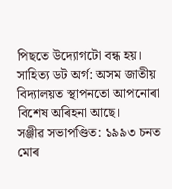পিছতে উদ্যোগটো বন্ধ হয়।
সাহিত্য ডট অৰ্গ: অসম জাতীয় বিদ্যালয়ত স্থাপনতো আপনোৰা বিশেষ অৰিহনা আছে।
সঞ্জীৱ সভাপণ্ডিত: ১৯৯৩ চনত মোৰ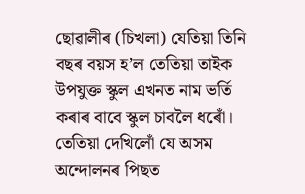ছোৱালীৰ (চিখলা) যেতিয়া তিনি বছৰ বয়স হ’ল তেতিয়া তাইক উপযুক্ত স্কুল এখনত নাম ভৰ্তি কৰাৰ বাবে স্কুল চাবলৈ ধৰোঁ। তেতিয়া দেখিলোঁ যে অসম অন্দোলনৰ পিছত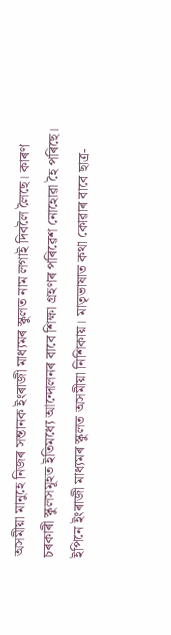অসমীয়া মানুহে নিজৰ সন্তানক ইংৰাজী মাধ্যমৰ স্কুলত নাম লগাই দিবলৈ লৈছে। কাৰণ চৰকাৰী স্কুলসমূহত ইতিমধ্যে আন্দোলনৰ বাবে শিক্ষা গ্ৰহণৰ পৰিৱেশ নোহোৱা হৈ পৰিছে। ইপিনে ইংৰাজী মাধ্যমৰ স্কুলত অসমীয়া নিশিকায়। মাতৃভাষাত কথা কোৱাৰ বাবে ছাত্ৰ-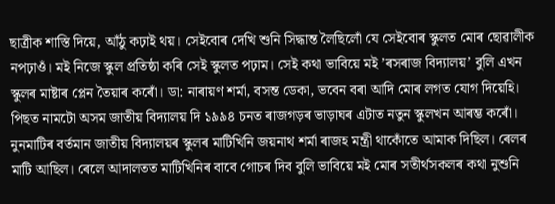ছাত্ৰীক শাস্তি দিয়ে, আঁঠু কঢ়াই থয়। সেইবোৰ দেখি শুনি সিদ্ধান্ত লৈছিলোঁ যে সেইবোৰ স্কুলত মোৰ ছোৱালীক নপঢ়াওঁ। মই নিজে স্কুল প্ৰতিষ্ঠা কৰি সেই স্কুলত পঢ়াম। সেই কথা ভাবিয়ে মই ’ৰসৰাজ বিদ্যালয়’ বুলি এখন স্কুলৰ মাষ্টাৰ প্লেন তৈয়াৰ কৰোঁ। ডা: নাৰায়ণ শৰ্মা, বসন্ত ডেকা, ভবেন বৰা আদি মোৰ লগত যোগ দিয়েহি। পিছত নামটো অসম জাতীয় বিদ্যালয় দি ১৯৯৪ চনত ৰাজগড়ৰ ভাড়াঘৰ এটাত নতুন স্কুলখন আৰম্ভ কৰোঁ। নুনমাটিৰ বৰ্তমান জাতীয় বিদ্যালয়ৰ স্কুলৰ মাটিখিনি জয়নাথ শৰ্মা ৰাজহ মন্ত্ৰী থাকোঁতে আমাক দিছিল। ৰেলৰ মাটি আছিল। ৰেলে আদালতত মাটিখিনিৰ বাবে গোচৰ দিব বুলি ভাবিয়ে মই মোৰ সতীৰ্থসকলৰ কথা নুশুনি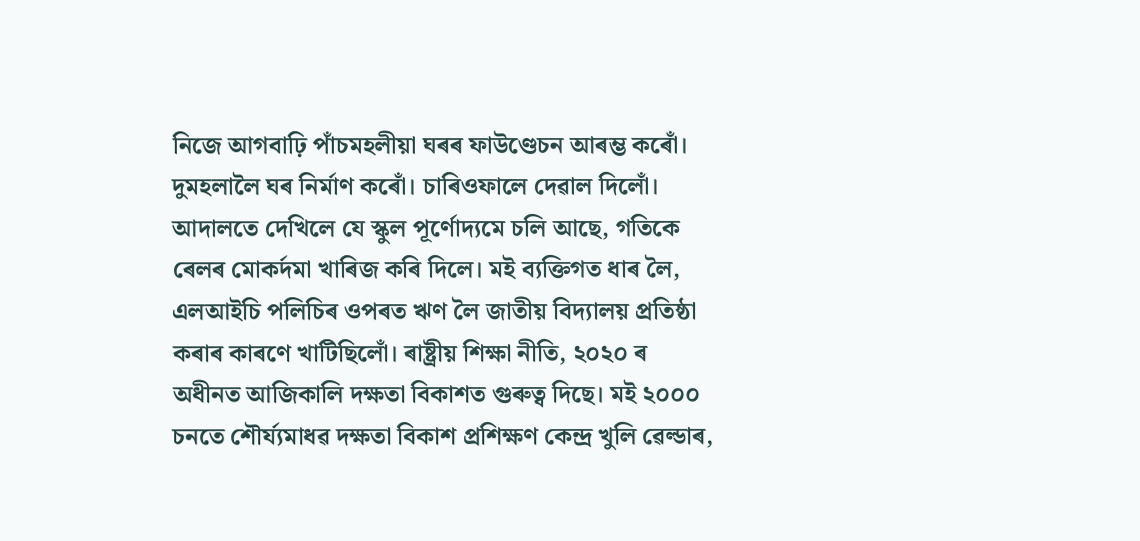নিজে আগবাঢ়ি পাঁচমহলীয়া ঘৰৰ ফাউণ্ডেচন আৰম্ভ কৰোঁ। দুমহলালৈ ঘৰ নিৰ্মাণ কৰোঁ। চাৰিওফালে দেৱাল দিলোঁ। আদালতে দেখিলে যে স্কুল পূৰ্ণোদ্যমে চলি আছে, গতিকে ৰেলৰ মোকৰ্দমা খাৰিজ কৰি দিলে। মই ব্যক্তিগত ধাৰ লৈ, এলআইচি পলিচিৰ ওপৰত ঋণ লৈ জাতীয় বিদ্যালয় প্ৰতিষ্ঠা কৰাৰ কাৰণে খাটিছিলোঁ। ৰাষ্ট্ৰীয় শিক্ষা নীতি, ২০২০ ৰ অধীনত আজিকালি দক্ষতা বিকাশত গুৰুত্ব দিছে। মই ২০০০ চনতে শৌৰ্য্যমাধৱ দক্ষতা বিকাশ প্ৰশিক্ষণ কেন্দ্ৰ খুলি ৱেল্ডাৰ,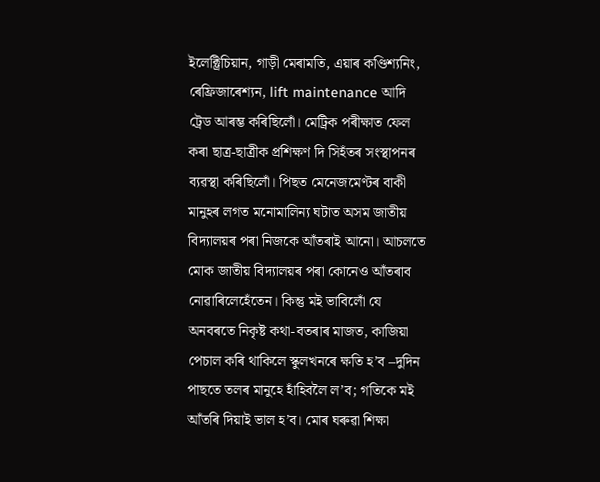ইলেক্ট্ৰিচিয়ান, গাড়ী মেৰামতি, এয়াৰ কণ্ডিশ্যনিং, ৰেফ্ৰিজাৰেশ্যন, lift maintenance আদি ট্ৰেড আৰম্ভ কৰিছিলোঁ। মেট্ৰিক পৰীক্ষাত ফেল কৰা ছাত্ৰ-ছাত্ৰীক প্ৰশিক্ষণ দি সিহঁতৰ সংস্থাপনৰ ব্যৱস্থা কৰিছিলোঁ। পিছত মেনেজমেণ্টৰ বাকী মানুহৰ লগত মনোমালিন্য ঘটাত অসম জাতীয় বিদ্যালয়ৰ পৰা নিজকে আঁতৰাই আনো। আচলতে মোক জাতীয় বিদ্যালয়ৰ পৰা কোনেও আঁতৰাব নোৱাৰিলেহেঁতেন। কিন্তু মই ভাবিলোঁ যে অনবৰতে নিকৃষ্ট কথা-বতৰাৰ মাজত, কাজিয়া পেচাল কৰি থাকিলে স্কুলখনৰে ক্ষতি হ’ব –দুদিন পাছতে তলৰ মানুহে হাঁহিবলৈ ল’ব; গতিকে মই আঁতৰি দিয়াই ভাল হ’ব। মোৰ ঘৰুৱা শিক্ষা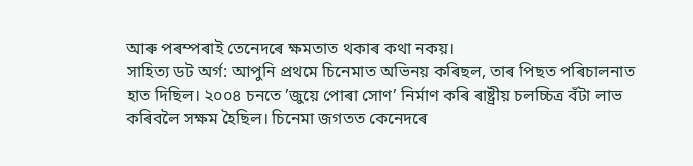আৰু পৰম্পৰাই তেনেদৰে ক্ষমতাত থকাৰ কথা নকয়।
সাহিত্য ডট অৰ্গ: আপুনি প্ৰথমে চিনেমাত অভিনয় কৰিছল, তাৰ পিছত পৰিচালনাত হাত দিছিল। ২০০৪ চনতে ’জুয়ে পোৰা সোণ’ নিৰ্মাণ কৰি ৰাষ্ট্ৰীয় চলচ্চিত্ৰ বঁটা লাভ কৰিবলৈ সক্ষম হৈছিল। চিনেমা জগতত কেনেদৰে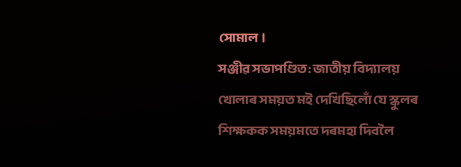সোমাল।
সঞ্জীৱ সভাপণ্ডিত: জাতীয় বিদ্যালয় খোলাৰ সময়ত মই দেখিছিলোঁ যে স্কুলৰ শিক্ষকক সময়মতে দৰমহা দিবলৈ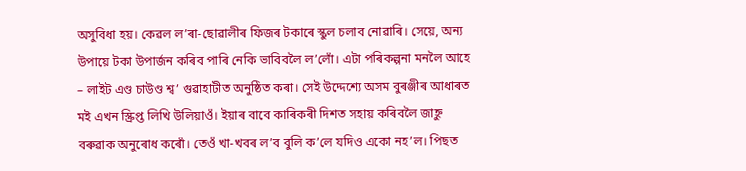অসুবিধা হয়। কেৱল ল’ৰা-ছোৱালীৰ ফিজৰ টকাৰে স্কুল চলাব নোৱাৰি। সেয়ে, অন্য উপায়ে টকা উপাৰ্জন কৰিব পাৰি নেকি ভাবিবলৈ ল’লোঁ। এটা পৰিকল্পনা মনলৈ আহে – লাইট এণ্ড চাউণ্ড শ্ব’ গুৱাহাটীত অনুষ্ঠিত কৰা। সেই উদ্দেশ্যে অসম বুৰঞ্জীৰ আধাৰত মই এখন স্ক্ৰিপ্ত লিখি উলিয়াওঁ। ইয়াৰ বাবে কাৰিকৰী দিশত সহায় কৰিবলৈ জাহ্নু বৰুৱাক অনুৰোধ কৰোঁ। তেওঁ খা-খবৰ ল’ব বুলি ক’লে যদিও একো নহ’ল। পিছত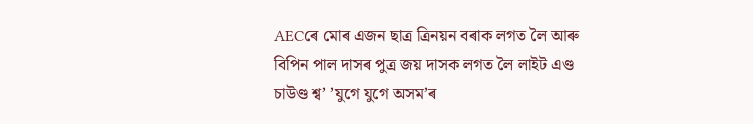AECৰে মোৰ এজন ছাত্ৰ ত্ৰিনয়ন বৰাক লগত লৈ আৰু বিপিন পাল দাসৰ পুত্ৰ জয় দাসক লগত লৈ লাইট এণ্ড চাউণ্ড শ্ব’ ’যুগে যুগে অসম’ৰ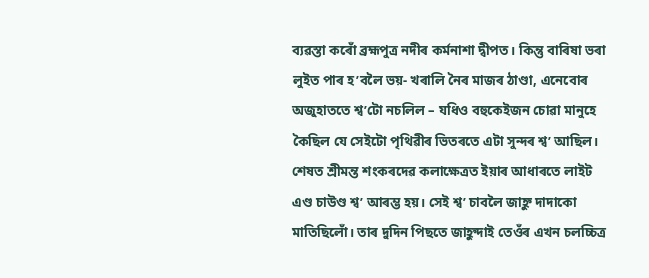ব্যৱস্তা কৰোঁ ব্ৰহ্মপুত্ৰ নদীৰ কৰ্মনাশা দ্বীপত। কিন্তু বাৰিষা ভৰা লুইত পাৰ হ’বলৈ ভয়- খৰালি নৈৰ মাজৰ ঠাণ্ডা, এনেবোৰ অজুহাততে শ্ব’টো নচলিল – যধিও বহুকেইজন চোৱা মানুহে কৈছিল যে সেইটো পৃথিৱীৰ ভিতৰতে এটা সুন্দৰ শ্ব’ আছিল। শেষত শ্ৰীমন্ত শংকৰদেৱ কলাক্ষেত্ৰত ইয়াৰ আধাৰতে লাইট এণ্ড চাউণ্ড শ্ব’ আৰম্ভ হয়। সেই শ্ব’ চাবলৈ জাহ্নু দাদাকো মাতিছিলোঁ। তাৰ দুদিন পিছতে জাহ্নুদাই তেওঁৰ এখন চলচ্চিত্ৰ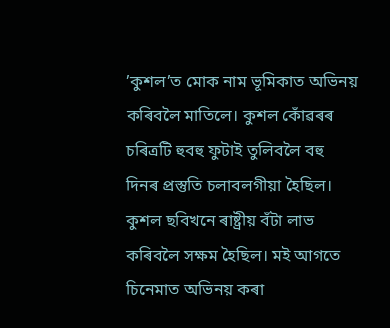’কুশল’ত মোক নাম ভূমিকাত অভিনয় কৰিবলৈ মাতিলে। কুশল কোঁৱৰৰ চৰিত্ৰটি হুবহু ফুটাই তুলিবলৈ বহু দিনৰ প্ৰস্তুতি চলাবলগীয়া হৈছিল। কুশল ছবিখনে ৰাষ্ট্ৰীয় বঁটা লাভ কৰিবলৈ সক্ষম হৈছিল। মই আগতে চিনেমাত অভিনয় কৰা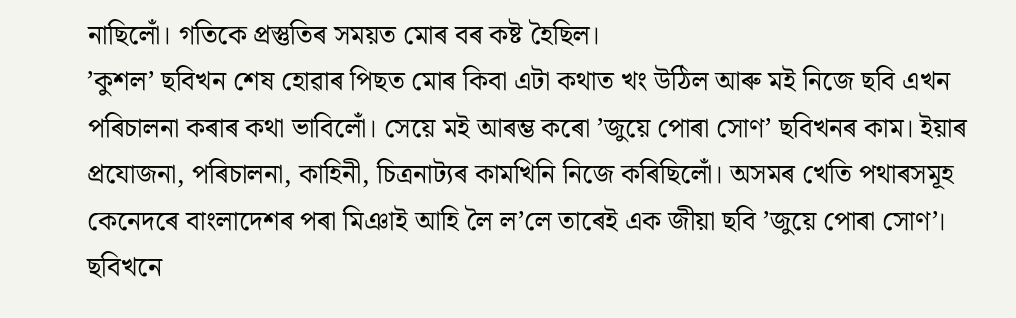নাছিলোঁ। গতিকে প্ৰস্তুতিৰ সময়ত মোৰ বৰ কষ্ট হৈছিল।
’কুশল’ ছবিখন শেষ হোৱাৰ পিছত মোৰ কিবা এটা কথাত খং উঠিল আৰু মই নিজে ছবি এখন পৰিচালনা কৰাৰ কথা ভাবিলোঁ। সেয়ে মই আৰম্ভ কৰো ’জুয়ে পোৰা সোণ’ ছবিখনৰ কাম। ইয়াৰ প্ৰযোজনা, পৰিচালনা, কাহিনী, চিত্ৰনাট্যৰ কামখিনি নিজে কৰিছিলোঁ। অসমৰ খেতি পথাৰসমূহ কেনেদৰে বাংলাদেশৰ পৰা মিঞাই আহি লৈ ল’লে তাৰেই এক জীয়া ছবি ’জুয়ে পোৰা সোণ’। ছবিখনে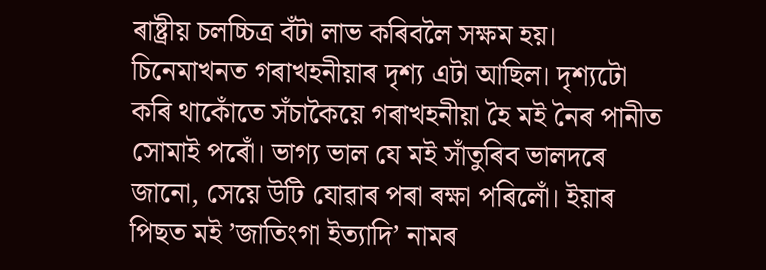ৰাষ্ট্ৰীয় চলচ্চিত্ৰ বঁটা লাভ কৰিবলৈ সক্ষম হয়। চিনেমাখনত গৰাখহনীয়াৰ দৃশ্য এটা আছিল। দৃশ্যটো কৰি থাকোঁতে সঁচাকৈয়ে গৰাখহনীয়া হৈ মই নৈৰ পানীত সোমাই পৰোঁ। ভাগ্য ভাল যে মই সাঁতুৰিব ভালদৰে জানো, সেয়ে উটি যোৱাৰ পৰা ৰক্ষা পৰিলোঁ। ইয়াৰ পিছত মই ’জাতিংগা ইত্যাদি’ নামৰ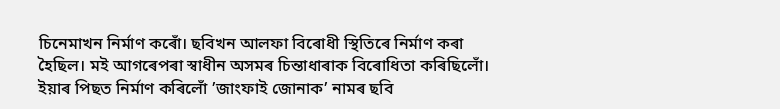চিনেমাখন নিৰ্মাণ কৰোঁ। ছবিখন আলফা বিৰোধী স্থিতিৰে নিৰ্মাণ কৰা হৈছিল। মই আগৰেপৰা স্বাধীন অসমৰ চিন্তাধাৰাক বিৰোধিতা কৰিছিলোঁ। ইয়াৰ পিছত নিৰ্মাণ কৰিলোঁ ’জাংফাই জোনাক’ নামৰ ছবি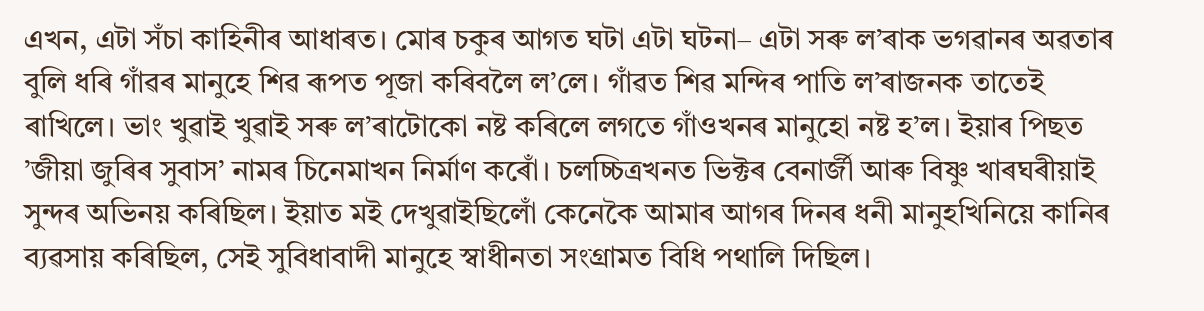এখন, এটা সঁচা কাহিনীৰ আধাৰত। মোৰ চকুৰ আগত ঘটা এটা ঘটনা– এটা সৰু ল’ৰাক ভগৱানৰ অৱতাৰ বুলি ধৰি গাঁৱৰ মানুহে শিৱ ৰূপত পূজা কৰিবলৈ ল’লে। গাঁৱত শিৱ মন্দিৰ পাতি ল’ৰাজনক তাতেই ৰাখিলে। ভাং খুৱাই খুৱাই সৰু ল’ৰাটোকো নষ্ট কৰিলে লগতে গাঁওখনৰ মানুহো নষ্ট হ’ল। ইয়াৰ পিছত ’জীয়া জুৰিৰ সুবাস’ নামৰ চিনেমাখন নিৰ্মাণ কৰোঁ। চলচ্চিত্ৰখনত ভিক্টৰ বেনাৰ্জী আৰু বিষ্ণু খাৰঘৰীয়াই সুন্দৰ অভিনয় কৰিছিল। ইয়াত মই দেখুৱাইছিলোঁ কেনেকৈ আমাৰ আগৰ দিনৰ ধনী মানুহখিনিয়ে কানিৰ ব্যৱসায় কৰিছিল, সেই সুবিধাবাদী মানুহে স্বাধীনতা সংগ্ৰামত বিধি পথালি দিছিল।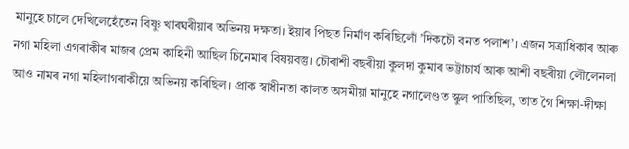মানুহে চালে দেখিলেহেঁতেন বিষ্ণু খাৰঘৰীয়াৰ অভিনয় দক্ষতা। ইয়াৰ পিছত নিৰ্মাণ কৰিছিলোঁ ’দিকচৌ বনত পলাশ’। এজন সত্ৰাধিকাৰ আৰু নগা মহিলা এগৰাকীৰ মাজৰ প্ৰেম কাহিনী আছিল চিনেমাৰ বিষয়বস্তু। চৌৰাশী বছৰীয়া কুলদা কুমাৰ ভট্টাচাৰ্য আৰু আশী বছৰীয়া লৌলেনলা আও নামৰ নগা মহিলাগৰাকীয়ে অভিনয় কৰিছিল। প্ৰাক স্বাধীনতা কালত অসমীয়া মানুহে নগালেণ্ডত স্কুল পাতিছিল, তাত গৈ শিক্ষা-দীক্ষা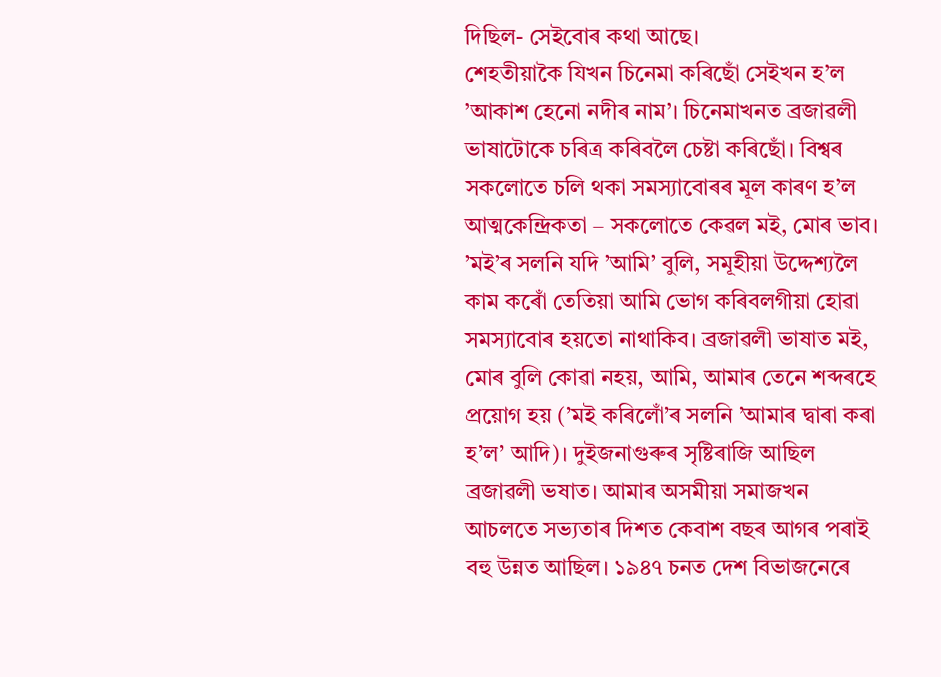দিছিল- সেইবোৰ কথা আছে।
শেহতীয়াকৈ যিখন চিনেমা কৰিছোঁ সেইখন হ’ল ’আকাশ হেনো নদীৰ নাম’। চিনেমাখনত ব্ৰজাৱলী ভাষাটোকে চৰিত্ৰ কৰিবলৈ চেষ্টা কৰিছোঁ। বিশ্বৰ সকলোতে চলি থকা সমস্যাবোৰৰ মূল কাৰণ হ’ল আত্মকেন্দ্ৰিকতা – সকলোতে কেৱল মই, মোৰ ভাব। ’মই’ৰ সলনি যদি ’আমি’ বুলি, সমূহীয়া উদ্দেশ্যলৈ কাম কৰোঁ তেতিয়া আমি ভোগ কৰিবলগীয়া হোৱা সমস্যাবোৰ হয়তো নাথাকিব। ব্ৰজাৱলী ভাষাত মই, মোৰ বুলি কোৱা নহয়, আমি, আমাৰ তেনে শব্দৰহে প্ৰয়োগ হয় (’মই কৰিলোঁ’ৰ সলনি ’আমাৰ দ্বাৰা কৰা হ’ল’ আদি)। দুইজনাগুৰুৰ সৃষ্টিৰাজি আছিল ব্ৰজাৱলী ভষাত। আমাৰ অসমীয়া সমাজখন আচলতে সভ্যতাৰ দিশত কেবাশ বছৰ আগৰ পৰাই বহু উন্নত আছিল। ১৯৪৭ চনত দেশ বিভাজনেৰে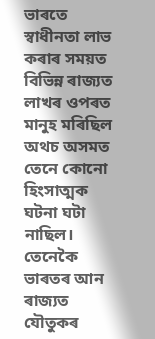ভাৰতে স্বাধীনতা লাভ কৰাৰ সময়ত বিভিন্ন ৰাজ্যত লাখৰ ওপৰত মানুহ মৰিছিল অথচ অসমত তেনে কোনো হিংসাত্মক ঘটনা ঘটা নাছিল। তেনেকৈ ভাৰতৰ আন ৰাজ্যত যৌতুকৰ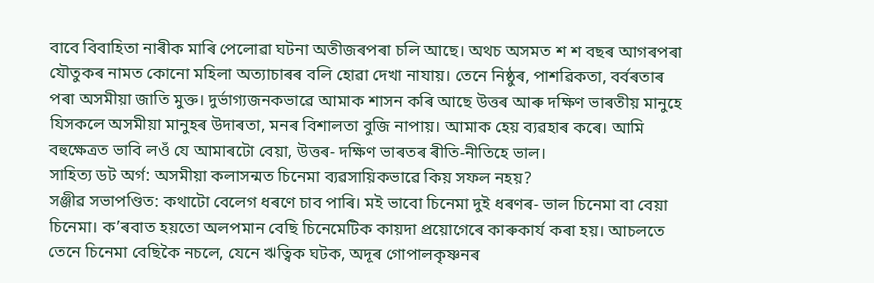বাবে বিবাহিতা নাৰীক মাৰি পেলোৱা ঘটনা অতীজৰপৰা চলি আছে। অথচ অসমত শ শ বছৰ আগৰপৰা যৌতুকৰ নামত কোনো মহিলা অত্যাচাৰৰ বলি হোৱা দেখা নাযায়। তেনে নিষ্ঠুৰ, পাশৱিকতা, বৰ্বৰতাৰ পৰা অসমীয়া জাতি মুক্ত। দুৰ্ভাগ্যজনকভাৱে আমাক শাসন কৰি আছে উত্তৰ আৰু দক্ষিণ ভাৰতীয় মানুহে যিসকলে অসমীয়া মানুহৰ উদাৰতা, মনৰ বিশালতা বুজি নাপায়। আমাক হেয় ব্যৱহাৰ কৰে। আমি বহুক্ষেত্ৰত ভাবি লওঁ যে আমাৰটো বেয়া, উত্তৰ- দক্ষিণ ভাৰতৰ ৰীতি-নীতিহে ভাল।
সাহিত্য ডট অৰ্গ: অসমীয়া কলাসন্মত চিনেমা ব্যৱসায়িকভাৱে কিয় সফল নহয়?
সঞ্জীৱ সভাপণ্ডিত: কথাটো বেলেগ ধৰণে চাব পাৰি। মই ভাবো চিনেমা দুই ধৰণৰ- ভাল চিনেমা বা বেয়া চিনেমা। ক’ৰবাত হয়তো অলপমান বেছি চিনেমেটিক কায়দা প্ৰয়োগেৰে কাৰুকাৰ্য কৰা হয়। আচলতে তেনে চিনেমা বেছিকৈ নচলে, যেনে ঋত্বিক ঘটক, অদূৰ গোপালকৃষ্ণনৰ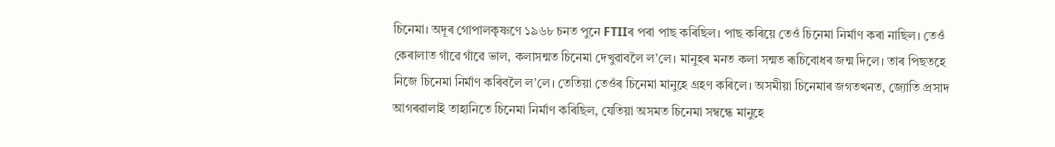চিনেমা। অদূৰ গোপালকৃষ্ণণে ১৯৬৮ চনত পুনে FTIIৰ পৰা পাছ কৰিছিল। পাছ কৰিয়ে তেওঁ চিনেমা নিৰ্মাণ কৰা নাছিল। তেওঁ কেৰালাত গাঁৱে গাঁৱে ভাল, কলাসন্মত চিনেমা দেখুৱাবলৈ ল’লে। মানুহৰ মনত কলা সন্মত ৰূচিবোধৰ জন্ম দিলে। তাৰ পিছতহে নিজে চিনেমা নিৰ্মাণ কৰিবলৈ ল’লে। তেতিয়া তেওঁৰ চিনেমা মানুহে গ্ৰহণ কৰিলে। অসমীয়া চিনেমাৰ জগতখনত, জ্যোতি প্ৰসাদ আগৰৱালাই তাহানিতে চিনেমা নিৰ্মাণ কৰিছিল, যেতিয়া অসমত চিনেমা সম্বন্ধে মানুহে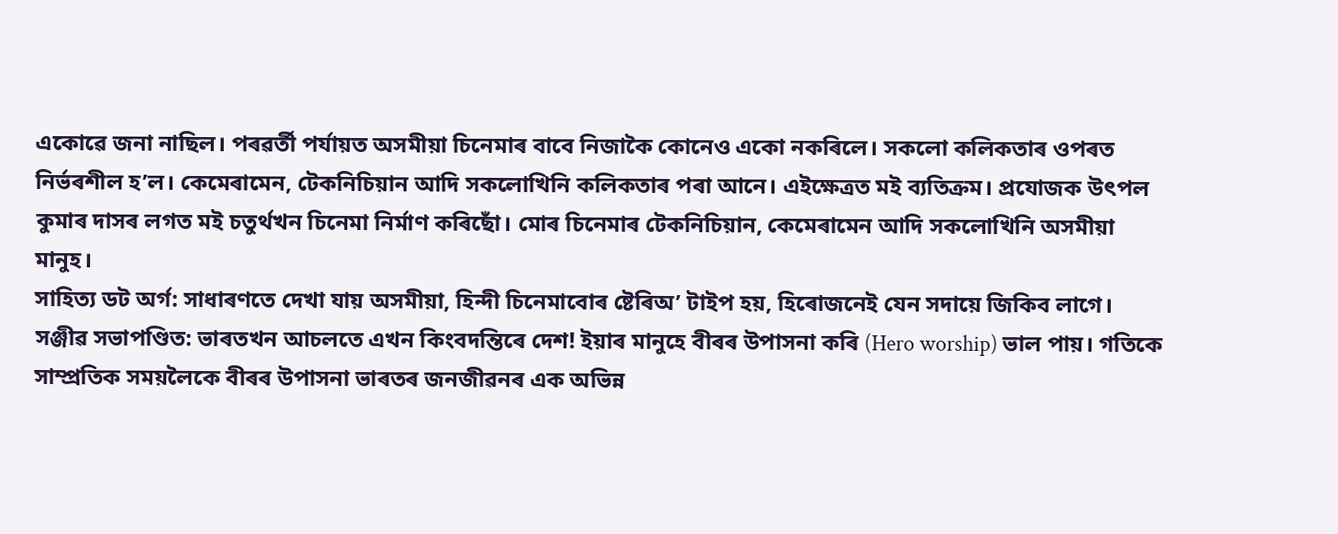একোৱে জনা নাছিল। পৰৱৰ্তী পৰ্যায়ত অসমীয়া চিনেমাৰ বাবে নিজাকৈ কোনেও একো নকৰিলে। সকলো কলিকতাৰ ওপৰত নিৰ্ভৰশীল হ’ল। কেমেৰামেন, টেকনিচিয়ান আদি সকলোখিনি কলিকতাৰ পৰা আনে। এইক্ষেত্ৰত মই ব্যতিক্ৰম। প্ৰযোজক উৎপল কুমাৰ দাসৰ লগত মই চতুৰ্থখন চিনেমা নিৰ্মাণ কৰিছোঁ। মোৰ চিনেমাৰ টেকনিচিয়ান, কেমেৰামেন আদি সকলোখিনি অসমীয়া মানুহ।
সাহিত্য ডট অৰ্গ: সাধাৰণতে দেখা যায় অসমীয়া, হিন্দী চিনেমাবোৰ ষ্টেৰিঅ’ টাইপ হয়, হিৰোজনেই যেন সদায়ে জিকিব লাগে।
সঞ্জীৱ সভাপণ্ডিত: ভাৰতখন আচলতে এখন কিংবদন্তিৰে দেশ! ইয়াৰ মানুহে বীৰৰ উপাসনা কৰি (Hero worship) ভাল পায়। গতিকে সাম্প্ৰতিক সময়লৈকে বীৰৰ উপাসনা ভাৰতৰ জনজীৱনৰ এক অভিন্ন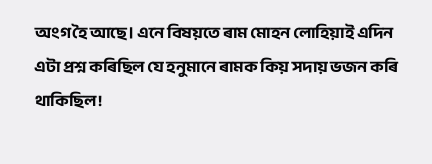অংগ হৈ আছে। এনে বিষয়তে ৰাম মোহন লোহিয়াই এদিন এটা প্ৰশ্ন কৰিছিল যে হনুমানে ৰামক কিয় সদায় ভজন কৰি থাকিছিল!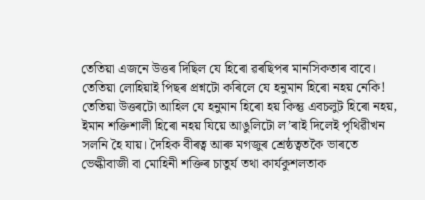তেতিয়া এজনে উত্তৰ দিছিল যে হিৰো ৱৰছিপৰ মানসিকতাৰ বাবে। তেতিয়া লোহিয়াই পিছৰ প্ৰশ্নটো কৰিলে যে হনুমান হিৰো নহয় নেকি! তেতিয়া উত্তৰটো আহিল যে হনুমান হিৰো হয় কিন্তু এবচলুট হিৰো নহয়, ইমান শক্তিশালী হিৰো নহয় যিয়ে আঙুলিটো ল’ৰাই দিলেই পৃথিৱীখন সলনি হৈ যায়। দৈহিক বীৰত্ব আৰু মগজুৰ শ্ৰেষ্ঠত্বতকৈ ভাৰতে ভেল্কীবাজী বা মোহিনী শক্তিৰ চাতুৰ্য তথা কাৰ্যকুশলতাক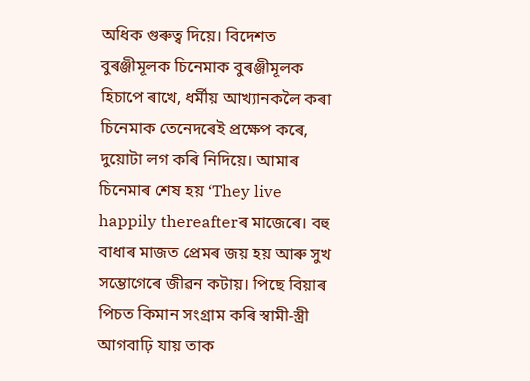অধিক গুৰুত্ব দিয়ে। বিদেশত বুৰঞ্জীমূলক চিনেমাক বুৰঞ্জীমূলক হিচাপে ৰাখে, ধৰ্মীয় আখ্যানকলৈ কৰা চিনেমাক তেনেদৰেই প্ৰক্ষেপ কৰে, দুয়োটা লগ কৰি নিদিয়ে। আমাৰ চিনেমাৰ শেষ হয় ‘They live happily thereafterৰ মাজেৰে। বহু বাধাৰ মাজত প্ৰেমৰ জয় হয় আৰু সুখ সম্ভোগেৰে জীৱন কটায়। পিছে বিয়াৰ পিচত কিমান সংগ্ৰাম কৰি স্বামী-স্ত্ৰী আগবাঢ়ি যায় তাক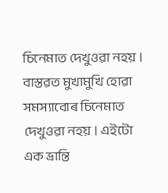চিনেমাত দেখুওৱা নহয়। বাস্তৱত মুখামুখি হোৱা সমস্যাবোৰ চিনেমাত দেখুওৱা নহয়। এইটো এক ভ্ৰান্তি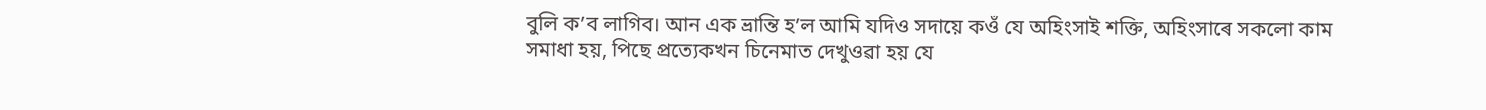বুলি ক’ব লাগিব। আন এক ভ্ৰান্তি হ’ল আমি যদিও সদায়ে কওঁ যে অহিংসাই শক্তি, অহিংসাৰে সকলো কাম সমাধা হয়, পিছে প্ৰত্যেকখন চিনেমাত দেখুওৱা হয় যে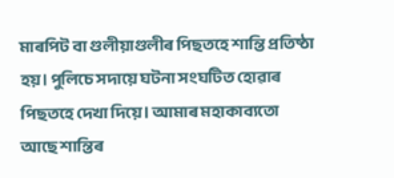মাৰপিট বা গুলীয়াগুলীৰ পিছতহে শান্তি প্ৰতিষ্ঠা হয়। পুলিচে সদায়ে ঘটনা সংঘটিত হোৱাৰ পিছতহে দেখা দিয়ে। আমাৰ মহাকাব্যতো আছে শান্তিৰ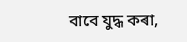বাবে যুদ্ধ কৰা,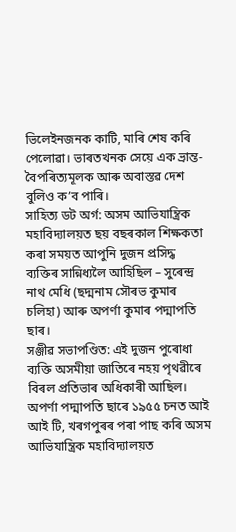ভিলেইনজনক কাটি, মাৰি শেষ কৰি পেলোৱা। ভাৰতখনক সেয়ে এক ভ্ৰান্ত-বৈপৰিত্যমূলক আৰু অবাস্তৱ দেশ বুলিও ক’ব পাৰি।
সাহিত্য ডট অৰ্গ: অসম আভিযান্ত্ৰিক মহাবিদ্যালয়ত ছয় বছৰকাল শিক্ষকতা কৰা সময়ত আপুনি দুজন প্ৰসিদ্ধ ব্যক্তিৰ সান্নিধ্যলৈ আহিছিল – সুৰেন্দ্ৰ নাথ মেধি (ছদ্মনাম সৌৰভ কুমাৰ চলিহা) আৰু অপৰ্ণা কুমাৰ পদ্মাপতি ছাৰ।
সঞ্জীৱ সভাপণ্ডিত: এই দুজন পুৰোধা ব্যক্তি অসমীয়া জাতিৰে নহয় পৃথৱীৰে বিৰল প্ৰতিভাৰ অধিকাৰী আছিল। অপৰ্ণা পদ্মাপতি ছাৰে ১৯৫৫ চনত আই আই টি, খৰগপুৰৰ পৰা পাছ কৰি অসম আভিযান্ত্ৰিক মহাবিদ্যালয়ত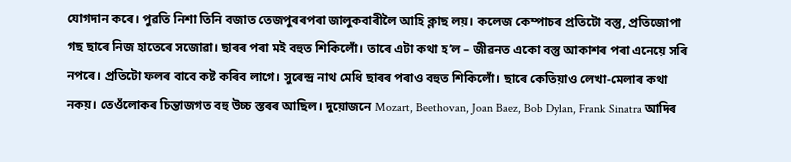যোগদান কৰে। পুৱতি নিশা তিনি বজাত তেজপুৰৰপৰা জালুকবাৰীলৈ আহি ক্লাছ লয়। কলেজ কেম্পাচৰ প্ৰতিটো বস্তু, প্ৰতিজোপা গছ ছাৰে নিজ হাতেৰে সজোৱা। ছাৰৰ পৰা মই বহুত শিকিলোঁ। তাৰে এটা কথা হ’ল – জীৱনত একো বস্তু আকাশৰ পৰা এনেয়ে সৰি নপৰে। প্ৰতিটো ফলৰ বাবে কষ্ট কৰিব লাগে। সুৰেন্দ্ৰ নাথ মেধি ছাৰৰ পৰাও বহুত শিকিলোঁ। ছাৰে কেতিয়াও লেখা-মেলাৰ কথা নকয়। তেওঁলোকৰ চিন্তাজগত বহু উচ্চ স্তৰৰ আছিল। দুয়োজনে Mozart, Beethovan, Joan Baez, Bob Dylan, Frank Sinatra আদিৰ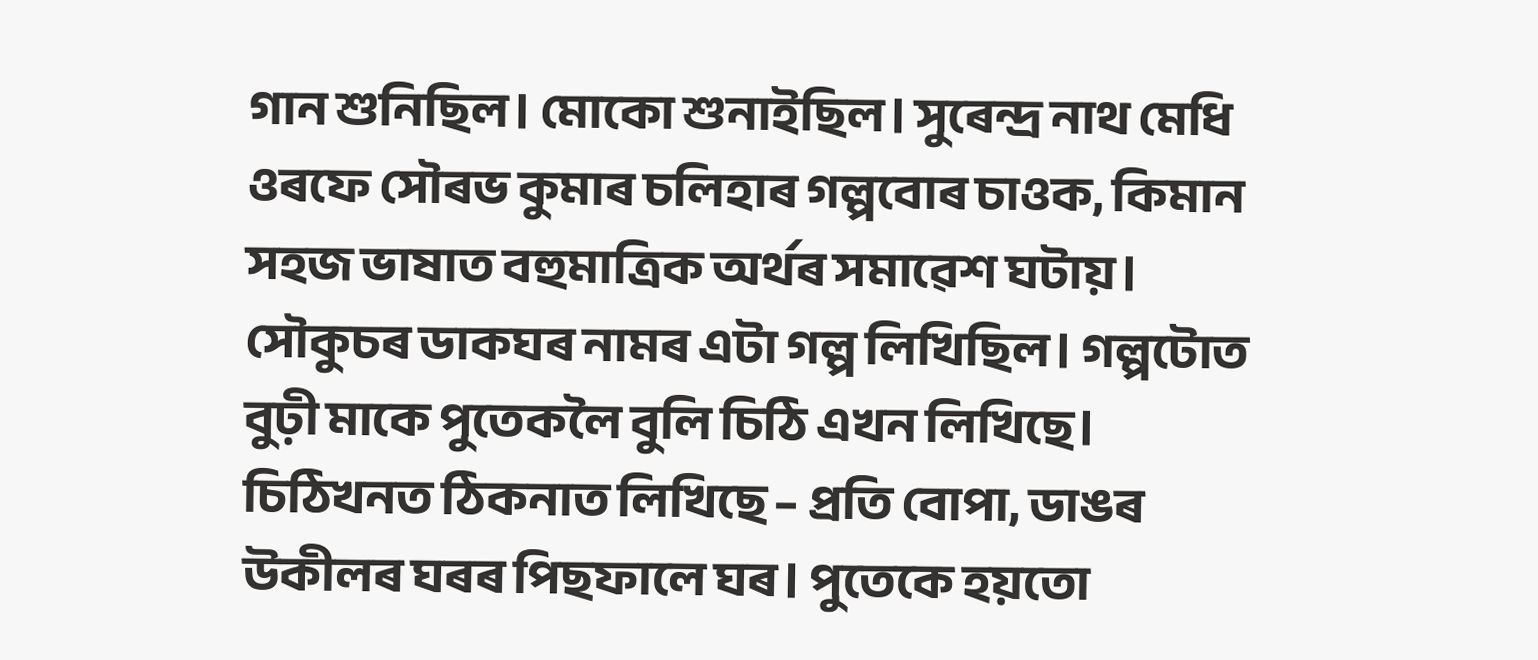গান শুনিছিল। মোকো শুনাইছিল। সুৰেন্দ্ৰ নাথ মেধি ওৰফে সৌৰভ কুমাৰ চলিহাৰ গল্পবোৰ চাওক, কিমান সহজ ভাষাত বহুমাত্ৰিক অৰ্থৰ সমাৱেশ ঘটায়। সৌকুচৰ ডাকঘৰ নামৰ এটা গল্প লিখিছিল। গল্পটোত বুঢ়ী মাকে পুতেকলৈ বুলি চিঠি এখন লিখিছে। চিঠিখনত ঠিকনাত লিখিছে – প্ৰতি বোপা, ডাঙৰ উকীলৰ ঘৰৰ পিছফালে ঘৰ। পুতেকে হয়তো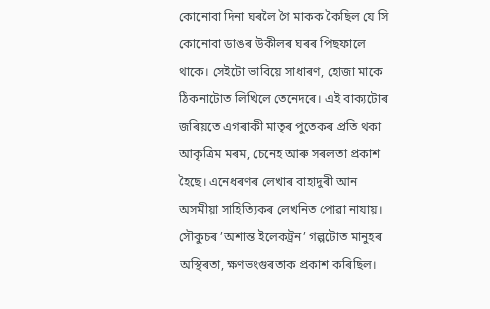কোনোবা দিনা ঘৰলৈ গৈ মাকক কৈছিল যে সি কোনোবা ডাঙৰ উকীলৰ ঘৰৰ পিছফালে থাকে। সেইটো ভাবিয়ে সাধাৰণ, হোজা মাকে ঠিকনাটোত লিখিলে তেনেদৰে। এই বাক্যটোৰ জৰিয়তে এগৰাকী মাতৃৰ পুতেকৰ প্ৰতি থকা আকৃত্ৰিম মৰম, চেনেহ আৰু সৰলতা প্ৰকাশ হৈছে। এনেধৰণৰ লেখাৰ বাহাদুৰী আন অসমীয়া সাহিত্যিকৰ লেখনিত পোৱা নাযায়। সৌকুচৰ ’অশান্ত ইলেকট্ৰন’ গল্পটোত মানুহৰ অস্থিৰতা, ক্ষণভংগুৰতাক প্ৰকাশ কৰিছিল।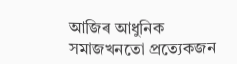আজিৰ আধুনিক সমাজখনতো প্ৰত্যেকজন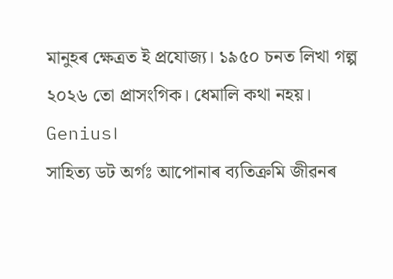মানুহৰ ক্ষেত্ৰত ই প্ৰযোজ্য। ১৯৫০ চনত লিখা গল্প ২০২৬ তো প্ৰাসংগিক। ধেমালি কথা নহয়। Genius।
সাহিত্য ডট অৰ্গঃ আপোনাৰ ব্যতিক্ৰমি জীৱনৰ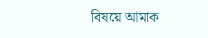বিষয়ে আমাক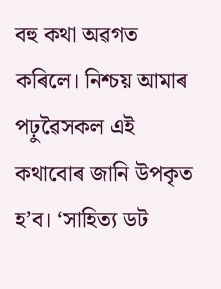বহু কথা অৱগত কৰিলে। নিশ্চয় আমাৰ পঢ়ুৱৈসকল এই কথাবোৰ জানি উপকৃত হ’ব। ‘সাহিত্য ডট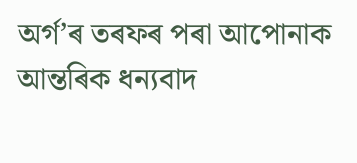অৰ্গ’ৰ তৰফৰ পৰা আপোনাক আন্তৰিক ধন্যবাদ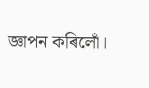জ্ঞাপন কৰিলোঁ।